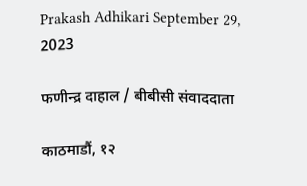Prakash Adhikari September 29, 2023

फणीन्द्र दाहाल / बीबीसी संवाददाता

काठमाडौं, १२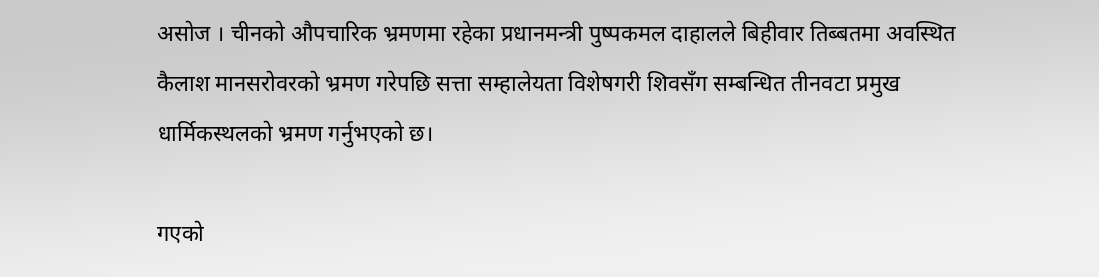असोज । चीनको औपचारिक भ्रमणमा रहेका प्रधानमन्त्री पुष्पकमल दाहालले बिहीवार तिब्बतमा अवस्थित कैलाश मानसरोवरको भ्रमण गरेपछि सत्ता सम्हालेयता विशेषगरी शिवसँग सम्बन्धित तीनवटा प्रमुख धार्मिकस्थलको भ्रमण गर्नुभएको छ।

गएको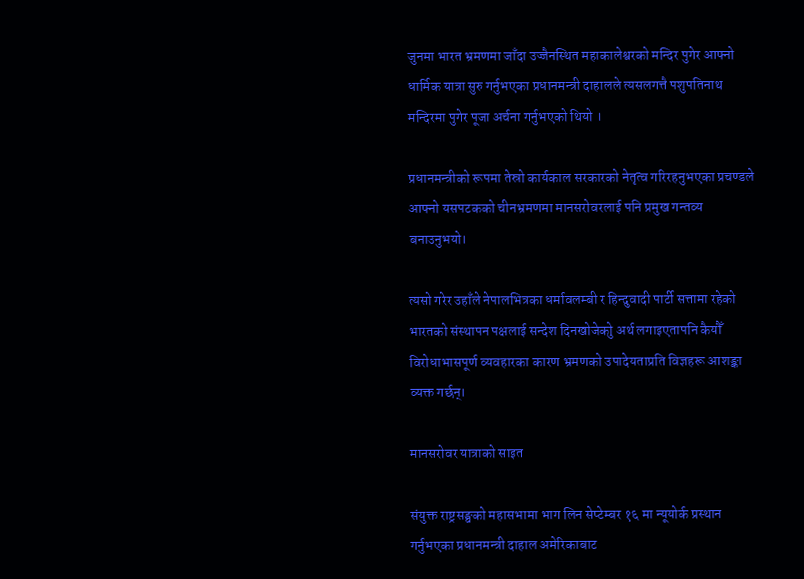जुनमा भारत भ्रमणमा जाँदा उज्जैनस्थित महाकालेश्वरको मन्दिर पुगेर आफ्नो धार्मिक यात्रा सुरु गर्नुभएका प्रधानमन्त्री दाहालले त्यसलगत्तै पशुपतिनाथ मन्दिरमा पुगेर पूजा अर्चना गर्नुभएको थियो ।

प्रधानमन्त्रीको रूपमा तेस्रो कार्यकाल सरकारको नेतृत्व गरिरहनुभएका प्रचण्डले आफ्नो यसपटकको चीनभ्रमणमा मानसरोवरलाई पनि प्रमुख गन्तव्य बनाउनुभयो।

त्यसो गरेर उहाँले नेपालभित्रका धर्मावलम्बी र हिन्दुवादी पार्टी सत्तामा रहेको भारतको संस्थापन पक्षलाई सन्देश दिनखोजेकोु अर्थ लगाइएतापनि कैयौँ विरोधाभासपूर्ण व्यवहारका कारण भ्रमणको उपादेयताप्रति विज्ञहरू आशङ्का व्यक्त गर्छन्।

मानसरोवर यात्राको साइत

संयुक्त राष्ट्रसङ्घको महासभामा भाग लिन सेप्टेम्बर १६ मा न्यूयोर्क प्रस्थान गर्नुभएका प्रधानमन्त्री दाहाल अमेरिकाबाट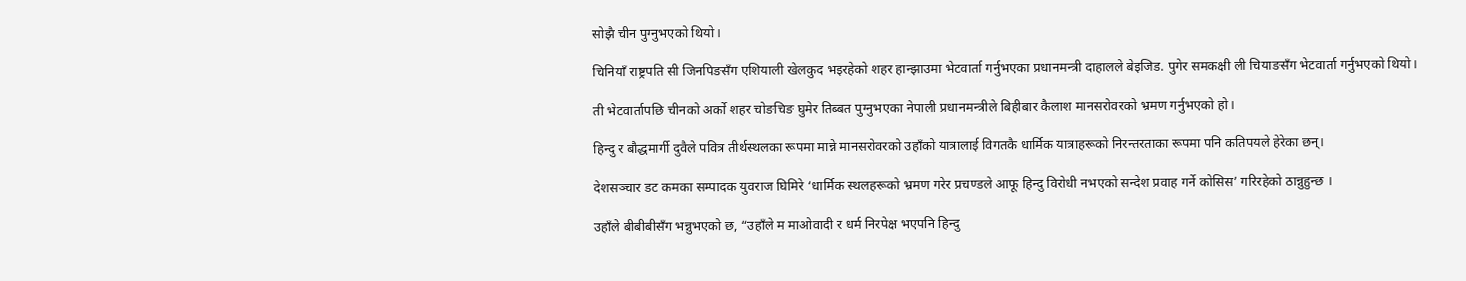सोझै चीन पुग्नुभएको थियो।

चिनियाँ राष्ट्रपति सी जिनपिङसँग एशियाली खेलकुद भइरहेको शहर हान्झाउमा भेटवार्ता गर्नुभएका प्रधानमन्त्री दाहालले बेइजिड. पुगेर समकक्षी ली चियाङसँग भेटवार्ता गर्नुभएको थियो।

ती भेटवार्तापछि चीनको अर्को शहर चोङचिङ घुमेर तिब्बत पुग्नुभएका नेपाली प्रधानमन्त्रीले बिहीबार कैलाश मानसरोवरको भ्रमण गर्नुभएको हो।

हिन्दु र बौद्धमार्गी दुवैले पवित्र तीर्थस्थलका रूपमा मान्ने मानसरोवरको उहाँको यात्रालाई विगतकै धार्मिक यात्राहरूको निरन्तरताका रूपमा पनि कतिपयले हेरेका छन्।

देशसञ्चार डट कमका सम्पादक युवराज घिमिरे ‘धार्मिक स्थलहरूको भ्रमण गरेर प्रचण्डले आफू हिन्दु विरोधी नभएको सन्देश प्रवाह गर्ने कोसिस’ गरिरहेको ठान्नुहुन्छ ।

उहाँले बीबीबीसँग भन्नुभएको छ, “उहाँले म माओवादी र धर्म निरपेक्ष भएपनि हिन्दु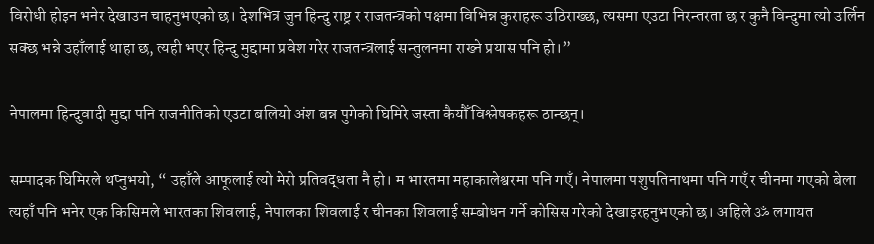विरोधी होइन भनेर देखाउन चाहनुभएको छ। देशभित्र जुन हिन्दु राष्ट्र र राजतन्त्रको पक्षमा विभिन्न कुराहरू उठिराख्छ, त्यसमा एउटा निरन्तरता छ र कुनै विन्दुमा त्यो उर्लिन सक्छ भन्ने उहाँलाई थाहा छ, त्यही भएर हिन्दु मुद्दामा प्रवेश गरेर राजतन्त्रलाई सन्तुलनमा राख्ने प्रयास पनि हो।”

नेपालमा हिन्दुवादी मुद्दा पनि राजनीतिको एउटा बलियो अंश बन्न पुगेको घिमिरे जस्ता कैयौँ विश्लेषकहरू ठान्छन्।

सम्पादक घिमिरले थप्नुभयो, “ उहाँले आफूलाई त्यो मेरो प्रतिवद्धता नै हो। म भारतमा महाकालेश्वरमा पनि गएँ। नेपालमा पशुपतिनाथमा पनि गएँ र चीनमा गएको बेला त्यहाँ पनि भनेर एक किसिमले भारतका शिवलाई, नेपालका शिवलाई र चीनका शिवलाई सम्बोधन गर्ने कोसिस गरेको देखाइरहनुभएको छ। अहिले ॐ लगायत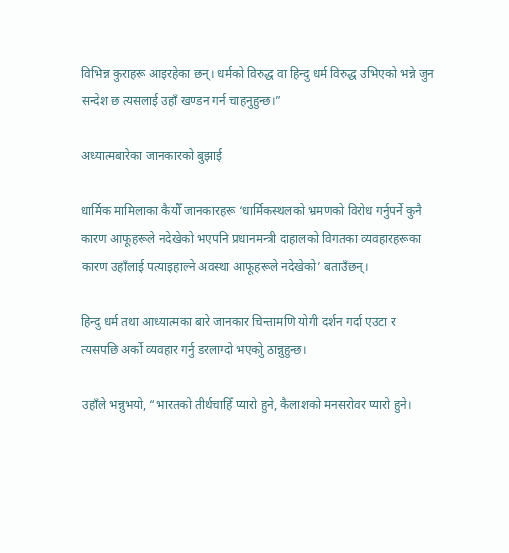विभिन्न कुराहरू आइरहेका छन्। धर्मको विरुद्ध वा हिन्दु धर्म विरुद्ध उभिएको भन्ने जुन सन्देश छ त्यसलाई उहाँ खण्डन गर्न चाहनुहुन्छ।”

अध्यात्मबारेका जानकारको बुझाई

धार्मिक मामिलाका कैयौँ जानकारहरू ‘धार्मिकस्थलको भ्रमणको विरोध गर्नुपर्ने कुनै कारण आफूहरूले नदेखेको भएपनि प्रधानमन्त्री दाहालको विगतका व्यवहारहरूका कारण उहाँलाई पत्याइहाल्ने अवस्था आफूहरूले नदेखेको’ बताउँछन्।

हिन्दु धर्म तथा आध्यात्मका बारे जानकार चिन्तामणि योगी दर्शन गर्दा एउटा र त्यसपछि अर्को व्यवहार गर्नु डरलाग्दो भएकोु ठान्नुहुन्छ।

उहाँले भन्नुभयो, “भारतको तीर्थचाहिँ प्यारो हुने, कैलाशको मनसरोवर प्यारो हुने।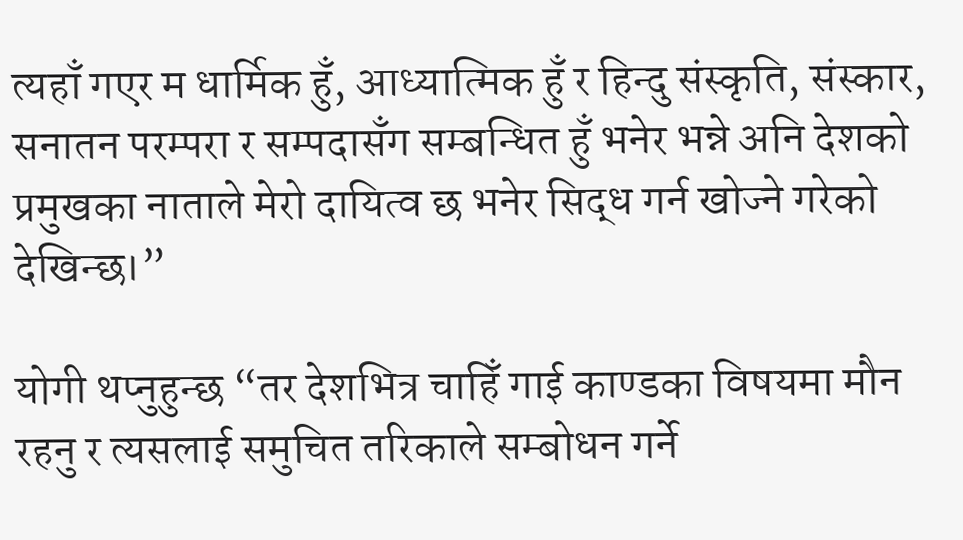त्यहाँ गएर म धार्मिक हुँ, आध्यात्मिक हुँ र हिन्दु संस्कृति, संस्कार, सनातन परम्परा र सम्पदासँग सम्बन्धित हुँ भनेर भन्ने अनि देशको प्रमुखका नाताले मेरो दायित्व छ भनेर सिद्ध गर्न खोज्ने गरेको देखिन्छ।”

योगी थप्नुहुन्छ “तर देशभित्र चाहिँ गाई काण्डका विषयमा मौन रहनु र त्यसलाई समुचित तरिकाले सम्बोधन गर्ने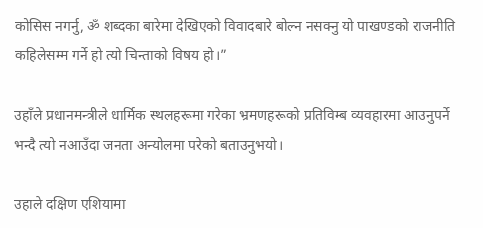कोसिस नगर्नु, ॐ शब्दका बारेमा देखिएको विवादबारे बोल्न नसक्नु यो पाखण्डको राजनीति कहिलेसम्म गर्ने हो त्यो चिन्ताको विषय हो।”

उहाँले प्रधानमन्त्रीले धार्मिक स्थलहरूमा गरेका भ्रमणहरूको प्रतिविम्ब व्यवहारमा आउनुपर्ने भन्दै त्यो नआउँदा जनता अन्योलमा परेको बताउनुभयो।

उहाले दक्षिण एशियामा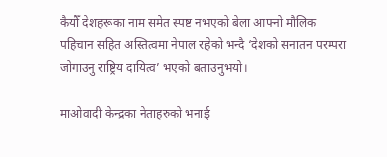कैयौँ देशहरूका नाम समेत स्पष्ट नभएको बेला आफ्नो मौलिक पहिचान सहित अस्तित्वमा नेपाल रहेको भन्दै ‘देशको सनातन परम्परा जोगाउनु राष्ट्रिय दायित्व’ भएको बताउनुभयो।

माओवादी केन्द्रका नेताहरुको भनाई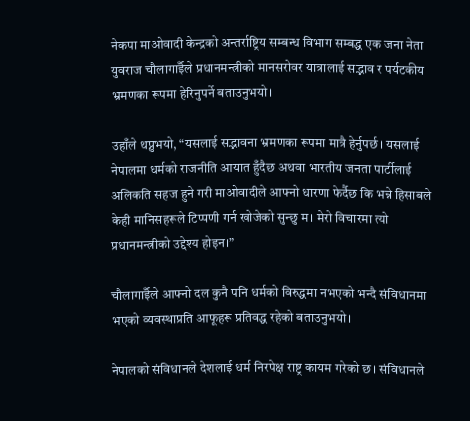नेकपा माओवादी केन्द्रको अन्तर्राष्ट्रिय सम्बन्ध विभाग सम्बद्ध एक जना नेता युवराज चौलागाईँले प्रधानमन्त्रीको मानसरोवर यात्रालाई सद्भाव र पर्यटकीय भ्रमणका रूपमा हेरिनुपर्ने बताउनुभयो।

उहाँले थप्नुभयो, “यसलाई सद्भावना भ्रमणका रूपमा मात्रै हेर्नुपर्छ। यसलाई नेपालमा धर्मको राजनीति आयात हुँदैछ अथवा भारतीय जनता पार्टीलाई अलिकति सहज हुने गरी माओवादीले आफ्नो धारणा फेर्दैछ कि भन्ने हिसाबले केही मानिसहरूले टिप्पणी गर्न खोजेको सुन्छु म। मेरो विचारमा त्यो प्रधानमन्त्रीको उद्देश्य होइन।”

चौलागाईँले आफ्नो दल कुनै पनि धर्मको विरुद्धमा नभएको भन्दै संविधानमा भएको व्यवस्थाप्रति आफूहरू प्रतिवद्ध रहेको बताउनुभयो।

नेपालको संविधानले देशलाई धर्म निरपेक्ष राष्ट्र कायम गरेको छ। संविधानले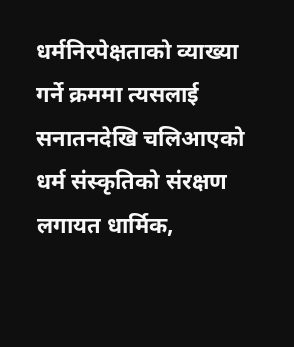धर्मनिरपेक्षताको व्याख्या गर्ने क्रममा त्यसलाई सनातनदेखि चलिआएको धर्म संस्कृतिको संरक्षण लगायत धार्मिक,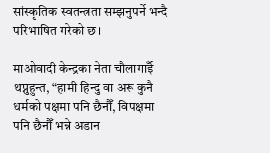सांस्कृतिक स्वतन्त्रता सम्झनुपर्ने भन्दै परिभाषित गरेको छ।

माओवादी केन्द्रका नेता चौलागाईँ थप्नुहुन्त, “हामी हिन्दु वा अरू कुनै धर्मको पक्षमा पनि छैनौँ, विपक्षमा पनि छैनौँ भन्ने अडान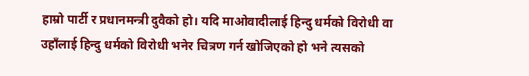हाम्रो पार्टी र प्रधानमन्त्री दुवैको हो। यदि माओवादीलाई हिन्दु धर्मको विरोधी वा उहाँलाई हिन्दु धर्मको विरोधी भनेर चित्रण गर्न खोजिएको हो भने त्यसको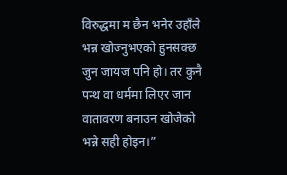विरुद्धमा म छैन भनेर उहाँले भन्न खोज्नुभएको हुनसक्छ जुन जायज पनि हो। तर कुनै पन्थ वा धर्ममा लिएर जान वातावरण बनाउन खोजेको भन्ने सही होइन।”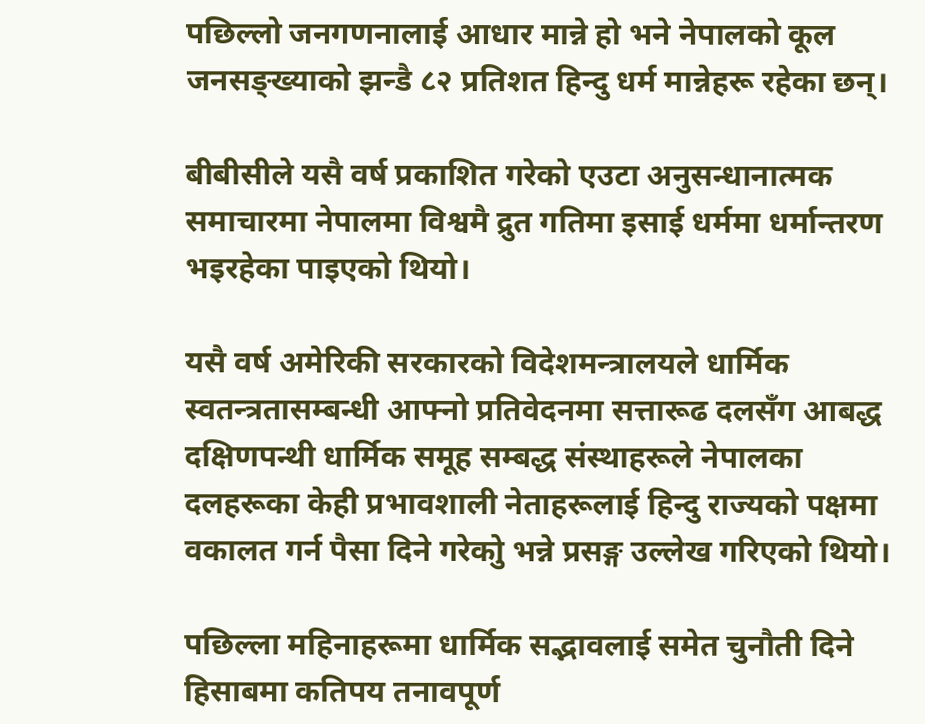पछिल्लो जनगणनालाई आधार मान्ने हो भने नेपालको कूल जनसङ्ख्याको झन्डै ८२ प्रतिशत हिन्दु धर्म मान्नेहरू रहेका छन्।

बीबीसीले यसै वर्ष प्रकाशित गरेको एउटा अनुसन्धानात्मक समाचारमा नेपालमा विश्वमै द्रुत गतिमा इसाई धर्ममा धर्मान्तरण भइरहेका पाइएको थियो।

यसै वर्ष अमेरिकी सरकारको विदेशमन्त्रालयले धार्मिक स्वतन्त्रतासम्बन्धी आफ्नो प्रतिवेदनमा सत्तारूढ दलसँग आबद्ध दक्षिणपन्थी धार्मिक समूह सम्बद्ध संस्थाहरूले नेपालका दलहरूका केही प्रभावशाली नेताहरूलाई हिन्दु राज्यको पक्षमा वकालत गर्न पैसा दिने गरेकोु भन्ने प्रसङ्ग उल्लेख गरिएको थियो।

पछिल्ला महिनाहरूमा धार्मिक सद्भावलाई समेत चुनौती दिने हिसाबमा कतिपय तनावपूर्ण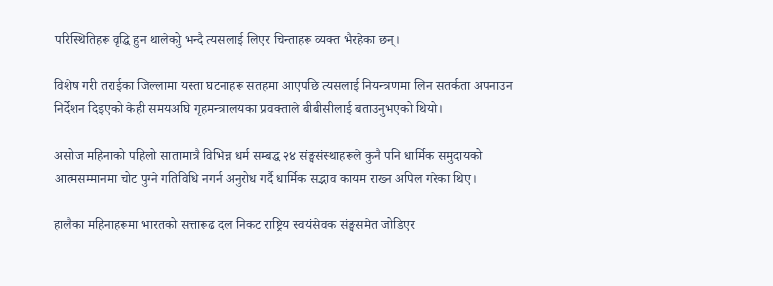परिस्थितिहरू वृद्धि हुन थालेकोु भन्दै त्यसलाई लिएर चिन्ताहरू व्यक्त भैरहेका छन्।

विशेष गरी तराईका जिल्लामा यस्ता घटनाहरू सतहमा आएपछि त्यसलाई नियन्त्रणमा लिन सतर्कता अपनाउन निर्देशन दिइएको केही समयअघि गृहमन्त्रालयका प्रवक्ताले बीबीसीलाई बताउनुभएको थियो।

असोज महिनाको पहिलो सातामात्रै विभिन्न धर्म सम्बद्ध २४ संङ्घसंस्थाहरूले कुनै पनि धार्मिक समुदायको आत्मसम्मानमा चोट पुग्ने गतिविधि नगर्न अनुरोध गर्दै धार्मिक सद्भाव कायम राख्न अपिल गरेका थिए।

हालैका महिनाहरूमा भारतको सत्तारूढ दल निकट राष्ट्रिय स्वयंसेवक संङ्घसमेत जोडिएर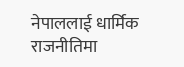नेपाललाई धार्मिक राजनीतिमा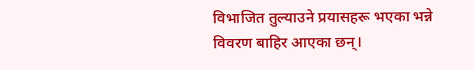विभाजित तुल्याउने प्रयासहरू भएका भन्ने विवरण बाहिर आएका छन्।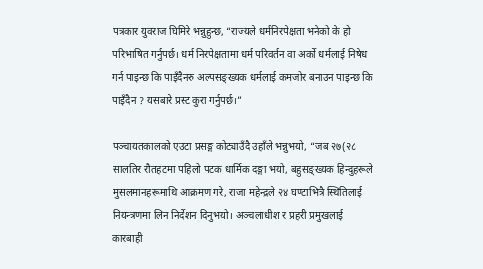पत्रकार युवराज घिमिरे भन्नुहुन्छ, “राज्यले धर्मनिरपेक्षता भनेको के हो परिभाषित गर्नुपर्छ। धर्म निरपेक्षतामा धर्म परिवर्तन वा अर्को धर्मलाई निषेध गर्न पाइन्छ कि पाइँदैनरु अल्पसङ्ख्यक धर्मलाई कमजोर बनाउन पाइन्छ कि पाइँदैन ? यसबारे प्रस्ट कुरा गर्नुपर्छ।”

पञ्चायतकालको एउटा प्रसङ्ग कोट्याउँदै उहाँले भन्नुभयो, “जब २७(२८ सालतिर रौतहटमा पहिलो पटक धार्मिक दङ्गा भयो, बहुसङ्ख्यक हिन्दुहरूले मुसलमानहरूमाथि आक्रमण गरे, राजा महेन्द्रले २४ घण्टाभित्रै स्थितिलाई नियन्त्रणमा लिन निर्देशन दिनुभयो। अञ्चलाधीश र प्रहरी प्रमुखलाई कारबाही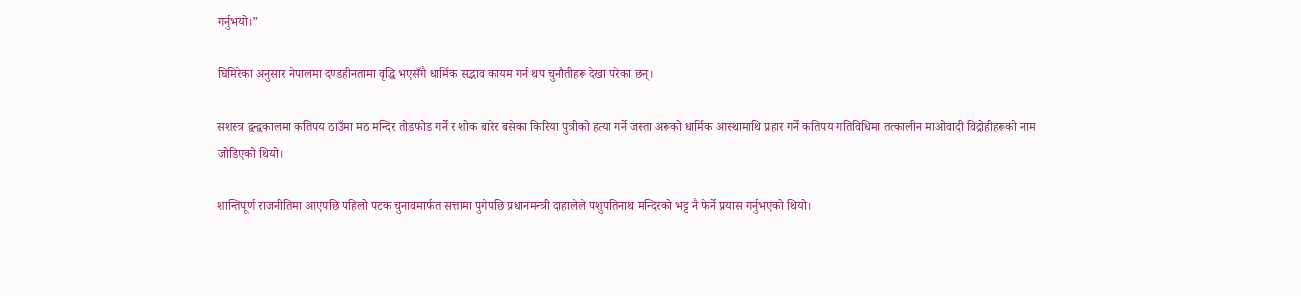गर्नुभयो।”

घिमिरेका अनुसार नेपालमा दण्डहीनतामा वृद्धि भएसँगै धार्मिक सद्भाव कायम गर्न थप चुनौतीहरू देखा परेका छन्।

सशस्त्र द्वन्द्वकालमा कतिपय ठाउँमा मठ मन्दिर तोडफोड गर्ने र शोक बारेर बसेका किरिया पुत्रीको हत्या गर्ने जस्ता अरूको धार्मिक आस्थामाथि प्रहार गर्ने कतिपय गतिविधिमा तत्कालीन माओवादी विद्रोहीहरूको नाम जोडिएको थियो।

शान्तिपूर्ण राजनीतिमा आएपछि पहिलो पटक चुनावमार्फत सत्तामा पुगेपछि प्रधानमन्त्री दाहालेले पशुपतिनाथ मन्दिरको भट्ट नै फेर्ने प्रयास गर्नुभएको थियो।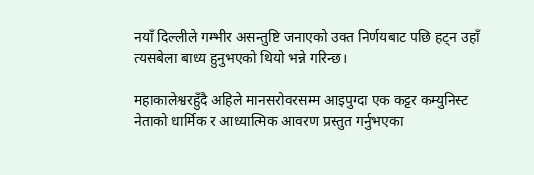नयाँ दिल्लीले गम्भीर असन्तुष्टि जनाएको उक्त निर्णयबाट पछि हट्न उहाँ त्यसबेला बाध्य हुनुभएको थियो भन्ने गरिन्छ।

महाकालेश्वरहुँदै अहिले मानसरोवरसम्म आइपुग्दा एक कट्टर कम्युनिस्ट नेताको धार्मिक र आध्यात्मिक आवरण प्रस्तुत गर्नुभएका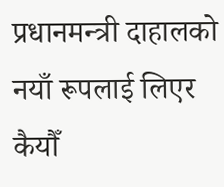प्रधानमन्त्री दाहालको नयाँ रूपलाई लिएर कैयौँ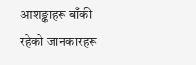आशङ्काहरू बाँकी रहेको जानकारहरू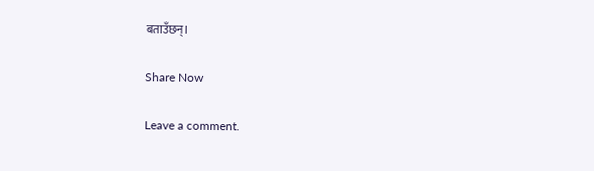बताउँछन्।

Share Now

Leave a comment.